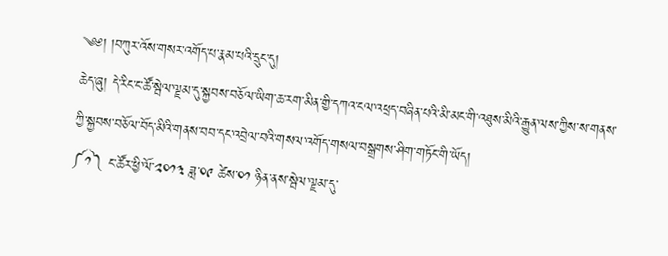༄༅། །བཀུར་འོས་གསར་འགོད་པ་རྣམ་པའི་དྲུང་དུ།
ཆེད་ཞུ། དེ་རིང་ང་ཚོ་སྦེལ་ལྗམ་དུ་སྐྱབས་བཅོལ་ཡིག་ཆ་རག་མིན་གྱི་དཀའ་ངལ་འཕྲད་བཞིན་པའི་མི་མང་གི་འཐུས་མིའི་རྒྱུན་ལས་ཀྱིས་ས་གནས་ཀྱི་སྐྱབས་བཅོལ་བོད་མིའི་གནས་བབ་དང་འབྲེལ་བའི་གསལ་འགོད་གསལ་བསྒྲགས་ཤིག་གཏོང་གི་ཡོད།
༼༡༽ ང་ཚོར་ཕྱི་ལོ་༢༠༡༣ ཟླ་༠༩ ཚེས་༠༡ ཉིན་ནས་སྦེལ་ལྗམ་དུ་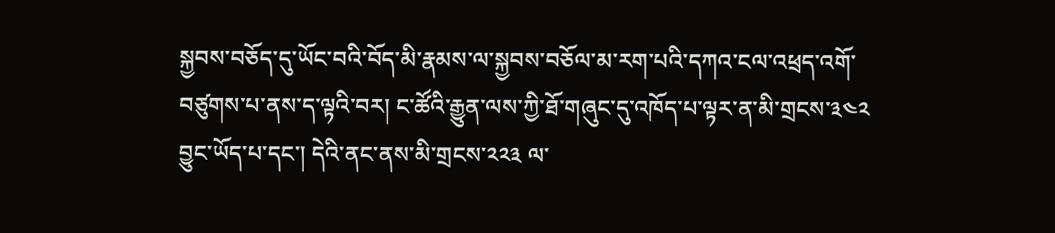སྐྱབས་བཅོད་དུ་ཡོང་བའི་བོད་མི་རྣམས་ལ་སྐྱབས་བཅོལ་མ་རག་པའི་དཀའ་ངལ་འཕྲད་འགོ་བཙུགས་པ་ནས་ད་ལྟའི་བར། ང་ཚོའི་རྒྱུན་ལས་ཀྱི་ཐོ་གཞུང་དུ་འཁོད་པ་ལྟར་ན་མི་གྲངས་༣༤༢ བྱུང་ཡོད་པ་དང་། དེའི་ནང་ནས་མི་གྲངས་༢༢༣ ལ་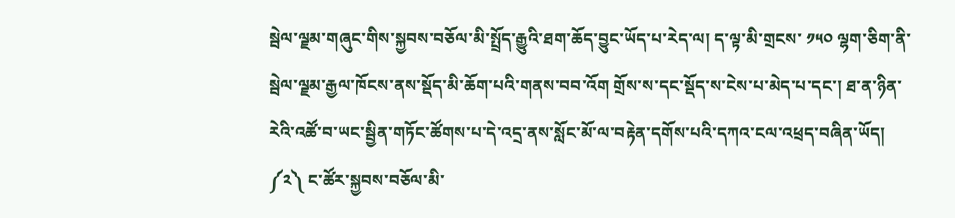སྦེལ་ལྗམ་གཞུང་གིས་སྐྱབས་བཅོལ་མི་སྤྲོད་རྒྱུའི་ཐག་ཆོད་བྱུང་ཡོད་པ་རེད་ལ། ད་ལྟ་མི་གྲངས་ ༡༥༠ ལྷག་ཅིག་ནི་སྦེལ་ལྗམ་རྒྱལ་ཁོངས་ནས་སྡོད་མི་ཆོག་པའི་གནས་བབ་འོག གྲོས་ས་དང་སྡོད་ས་ངེས་པ་མེད་པ་དང་། ཐ་ན་ཉིན་རེའི་འཚོ་བ་ཡང་སྦྱིན་གཏོང་ཚོགས་པ་དེ་འདྲ་ནས་སློང་མོ་ལ་བརྟེན་དགོས་པའི་དཀའ་ངལ་འཕྲད་བཞིན་ཡོད།
༼༢༽ ང་ཚོར་སྐྱབས་བཅོལ་མི་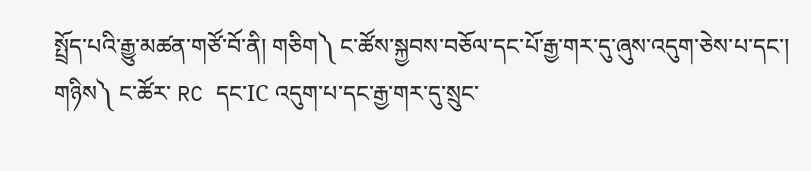སྤྲོད་པའི་རྒྱུ་མཚན་གཙོ་བོ་ནི། གཅིག༽ ང་ཚོས་སྐྱབས་བཅོལ་དང་པོ་རྒྱ་གར་དུ་ཞུས་འདུག་ཅེས་པ་དང་།
གཉིས༽ ང་ཚོར་ RC དང་IC འདུག་པ་དང་རྒྱ་གར་དུ་སྲུང་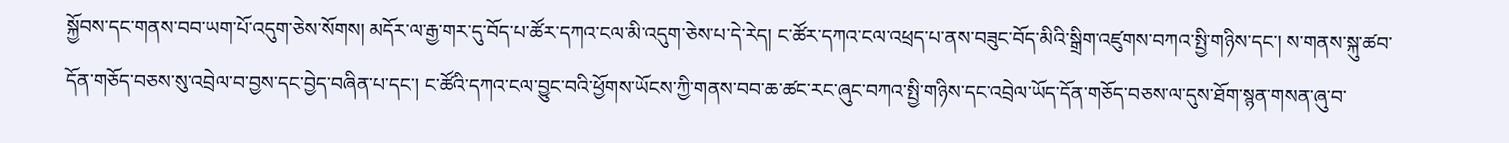སྐྱོབས་དང་གནས་བབ་ཡག་པོ་འདུག་ཅེས་སོགས། མདོར་ལ་རྒྱ་གར་དུ་བོད་པ་ཚོར་དཀའ་ངལ་མི་འདུག་ཅེས་པ་དེ་རེད། ང་ཚོར་དཀའ་ངལ་འཕྲད་པ་ནས་བཟུང་བོད་མིའི་སྒྲིག་འཛུགས་བཀའ་སྤྱི་གཉིས་དང་། ས་གནས་སྐུ་ཚབ་དོན་གཅོད་བཅས་སུ་འབྲེལ་བ་བྱས་དང་བྱེད་བཞིན་པ་དང་། ང་ཚོའི་དཀའ་ངལ་བྱུང་བའི་ཕྱོགས་ཡོངས་ཀྱི་གནས་བབ་ཆ་ཚང་རང་ཞུང་བཀའ་སྤྱི་གཉིས་དང་འབྲེལ་ཡོད་དོན་གཅོད་བཅས་ལ་དུས་ཐོག་སྙན་གསན་ཞུ་བ་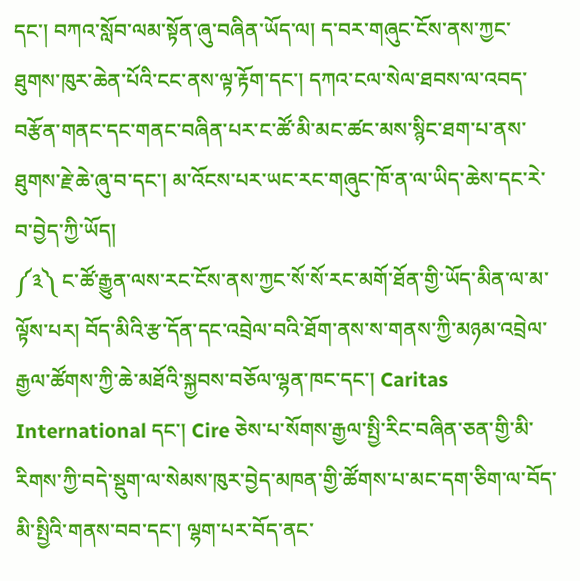དང་། བཀའ་སློབ་ལམ་སྟོན་ཞུ་བཞིན་ཡོད་ལ། ད་བར་གཞུང་ངོས་ནས་ཀྱང་ཐུགས་ཁུར་ཆེན་པོའི་ངང་ནས་ལྟ་རྟོག་དང་། དཀའ་ངལ་སེལ་ཐབས་ལ་འབད་བརྩོན་གནང་དང་གནང་བཞིན་པར་ང་ཚོ་མི་མང་ཚང་མས་སྙིང་ཐག་པ་ནས་ཐུགས་རྗེ་ཆེ་ཞུ་བ་དང་། མ་འོངས་པར་ཡང་རང་གཞུང་ཁོ་ན་ལ་ཡིད་ཆེས་དང་རེ་བ་བྱེད་ཀྱི་ཡོད།
༼༣༽ ང་ཚོ་རྒྱུན་ལས་རང་ངོས་ནས་ཀྱང་སོ་སོ་རང་མགོ་ཐོན་གྱི་ཡོད་མིན་ལ་མ་ལྟོས་པར། བོད་མིའི་རྩ་དོན་དང་འབྲེལ་བའི་ཐོག་ནས་ས་གནས་ཀྱི་མཉམ་འབྲེལ་རྒྱལ་ཚོགས་ཀྱི་ཆེ་མཐོའི་སྐྱབས་བཅོལ་ལྷན་ཁང་དང་། Caritas International དང་། Cire ཅེས་པ་སོགས་རྒྱལ་སྤྱི་རིང་བཞིན་ཅན་གྱི་མི་རིགས་ཀྱི་བདེ་སྡུག་ལ་སེམས་ཁུར་བྱེད་མཁན་གྱི་ཚོགས་པ་མང་དག་ཅིག་ལ་བོད་མི་སྤྱིའི་གནས་བབ་དང་། ལྷག་པར་བོད་ནང་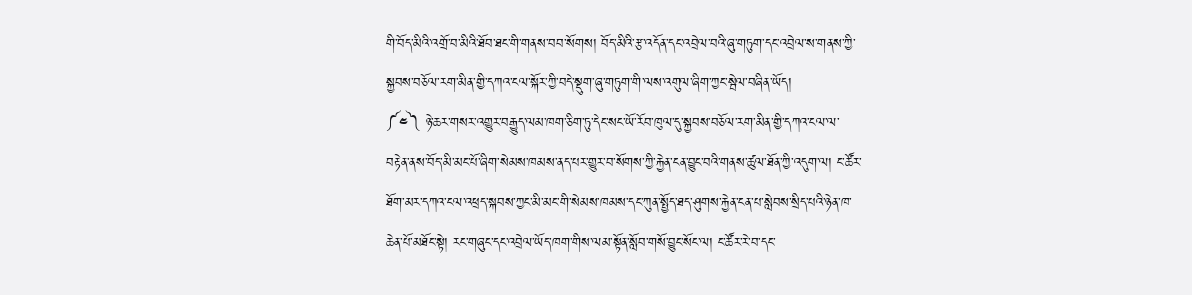གི་བོད་མིའི་འགྲོ་བ་མིའི་ཐོབ་ཐང་གི་གནས་བབ་སོགས། བོད་མིའི་རྩ་འདོན་དང་འབྲེལ་བའི་ཞུ་གཏུག་དང་འབྲེལ་ས་གནས་ཀྱི་སྐྱབས་བཅོལ་རག་མིན་གྱི་དཀའ་ངལ་སྐོར་ཀྱི་བདེ་སྡུག་ཞུ་གཏུག་གི་ལས་འགུལ་ཞིག་ཀྱང་སྦེལ་བཞིན་ཡོད།
༼༤༽ ཉེ་ཆར་གསར་འགྱུར་བརྒྱུད་ལམ་ཁག་ཅིག་ཏུ་དེང་སང་ཡོ་རོབ་ཁུལ་དུ་སྐྱབས་བཅོལ་རག་མིན་གྱི་དཀའ་ངལ་ལ་བརྟེན་ནས་བོད་མི་མང་པོ་ཞིག་སེམས་ཁམས་ནད་པར་གྱུར་བ་སོགས་ཀྱི་རྐྱེན་ངན་བྱུང་བའི་གནས་ཚུལ་ཐོན་ཀྱི་འདུག་ལ། ང་ཚོར་ཐོག་མར་དཀའ་ངལ་འཕྲད་སྐབས་ཀྱང་མི་མང་གི་སེམས་ཁམས་དང་ཀུན་སྤྱོད་ཐད་ཤུགས་རྐྱེན་ངན་པ་སླེབས་སྲིད་པའི་ཉེན་ཁ་ཆེན་པོ་མཐོང་སྟེ། རང་གཞུང་དང་འབྲེལ་ཡོད་ཁག་གིས་ལམ་སྟོན་སློབ་གསོ་བྱུང་སོང་ལ། ང་ཚོར་རེ་བ་དང་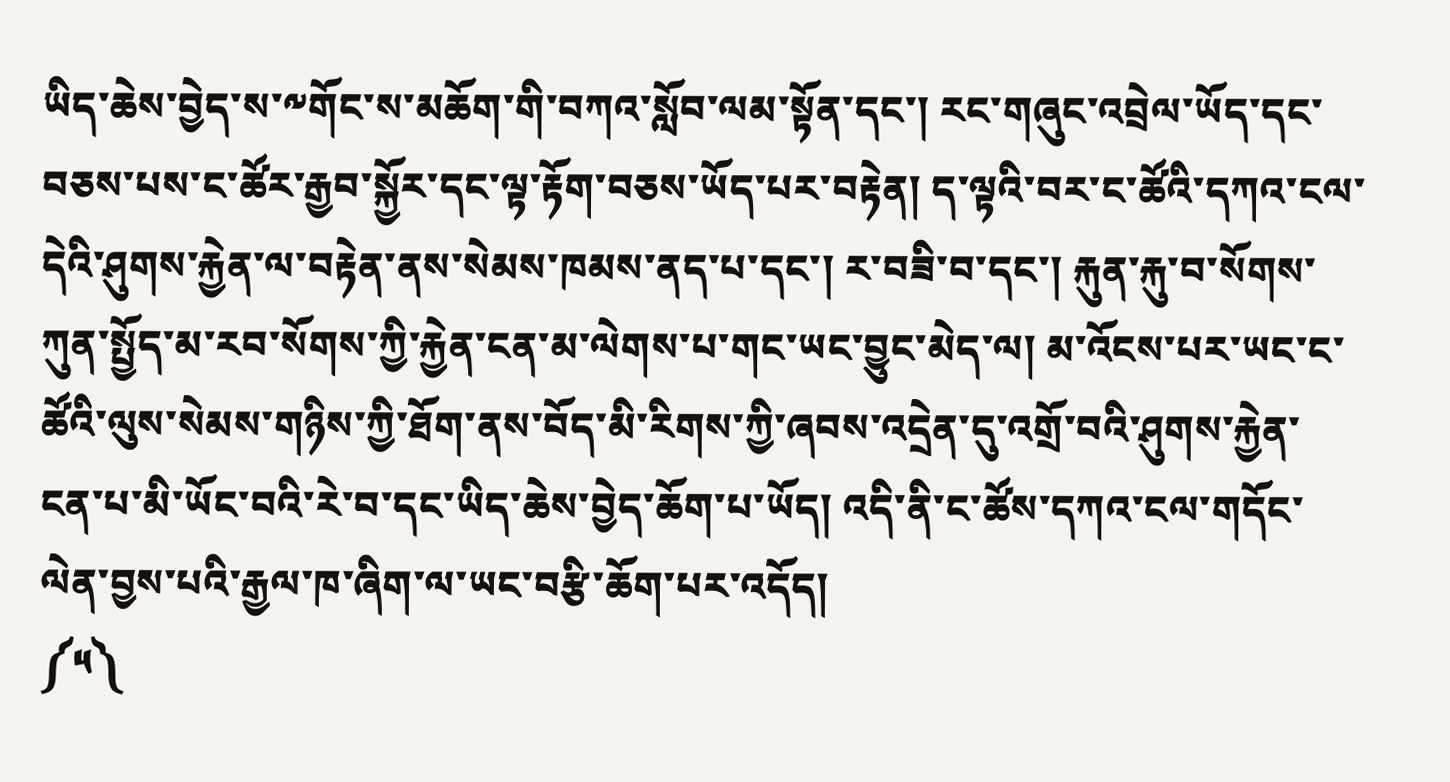ཡིད་ཆེས་བྱེད་ས་༸གོང་ས་མཆོག་གི་བཀའ་སློབ་ལམ་སྟོན་དང་། རང་གཞུང་འབྲེལ་ཡོད་དང་བཅས་པས་ང་ཚོར་རྒྱབ་སྐྱོར་དང་ལྟ་རྟོག་བཅས་ཡོད་པར་བརྟེན། ད་ལྟའི་བར་ང་ཚོའི་དཀའ་ངལ་དེའི་ཤུགས་རྐྱེན་ལ་བརྟེན་ནས་སེམས་ཁམས་ནད་པ་དང་། ར་བཟི་བ་དང་། རྐུན་རྐུ་བ་སོགས་ཀུན་སྤྱོད་མ་རབ་སོགས་ཀྱི་རྐྱེན་ངན་མ་ལེགས་པ་གང་ཡང་བྱུང་མེད་ལ། མ་འོངས་པར་ཡང་ང་ཚོའི་ལུས་སེམས་གཉིས་ཀྱི་ཐོག་ནས་བོད་མི་རིགས་ཀྱི་ཞབས་འདྲེན་དུ་འགྲོ་བའི་ཤུགས་རྐྱེན་ངན་པ་མི་ཡོང་བའི་རེ་བ་དང་ཡིད་ཆེས་བྱེད་ཆོག་པ་ཡོད། འདི་ནི་ང་ཚོས་དཀའ་ངལ་གདོང་ལེན་བྱས་པའི་རྒྱལ་ཁ་ཞིག་ལ་ཡང་བརྩི་ཆོག་པར་འདོད།
༼༥༽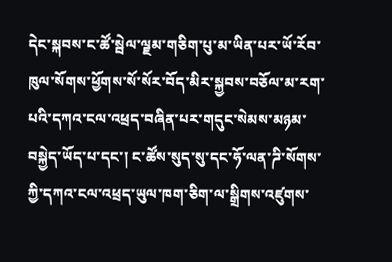དེང་སྐབས་ང་ཚོ་སྦེལ་ལྗམ་གཅིག་པུ་མ་ཡིན་པར་ཡོ་རོབ་ཁུལ་སོགས་ཕྱོགས་སོ་སོར་བོད་མིར་སྐྱབས་བཅོལ་མ་རག་པའི་དཀའ་ངལ་འཕྲད་བཞིན་པར་གདུང་སེམས་མཉམ་བསྐྱེད་ཡོད་པ་དང་། ང་ཚོས་སུད་སུ་དང་ཧོ་ལན་ཌི་སོགས་ཀྱི་དཀའ་ངལ་འཕྲད་ཡུལ་ཁག་ཅིག་ལ་སྒྲིགས་འཛུགས་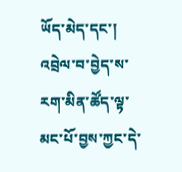ཡོད་མེད་དང་། འབྲེལ་བ་བྱེད་ས་རག་མིན་ཚོད་ལྟ་མང་པོ་བྱས་ཀྱང་དེ་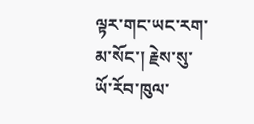ལྟར་གང་ཡང་རག་མ་སོང་། རྗེས་སུ་ཡོ་རོབ་ཁུལ་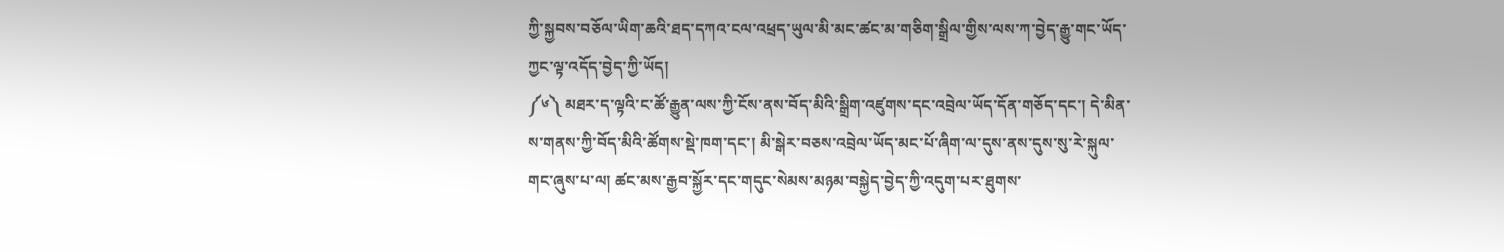ཀྱི་སྐྱབས་བཅོལ་ཡིག་ཆའི་ཐད་དཀའ་ངལ་འཕྲད་ཡུལ་མི་མང་ཚང་མ་གཅིག་སྒྲིལ་གྱིས་ལས་ཀ་བྱེད་རྒྱུ་གང་ཡོད་ཀྱང་ལྟ་འདོད་བྱེད་ཀྱི་ཡོད།
༼༦༽ མཐར་ད་ལྟའི་ང་ཚོ་རྒྱུན་ལས་ཀྱི་ངོས་ནས་བོད་མིའི་སྒྲིག་འཛུགས་དང་འབྲེལ་ཡོད་དོན་གཅོད་དང་། དེ་མིན་ས་གནས་ཀྱི་བོད་མིའི་ཚོགས་སྡེ་ཁག་དང་། མི་སྒེར་བཅས་འབྲེལ་ཡོད་མང་པོ་ཞིག་ལ་དུས་ནས་དུས་སུ་རེ་སྐུལ་གང་ཞུས་པ་ལ། ཚང་མས་རྒྱབ་སྐྱོར་དང་གདུང་སེམས་མཉམ་བསྐྱེད་བྱེད་ཀྱི་འདུག་པར་ཐུགས་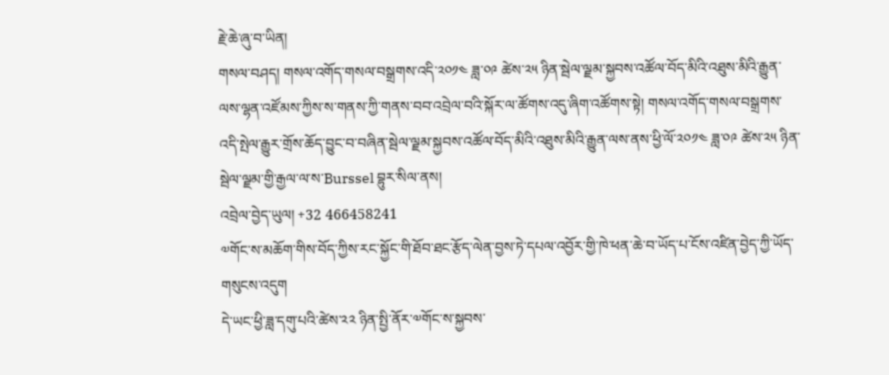རྗེ་ཆེ་ཞུ་བ་ཡིན།
གསལ་བཤད། གསལ་འགོད་གསལ་བསྒྲགས་འདི་༢༠༡༤ ཟླ་༠༩ ཚེས་༢༥ ཉིན་སྦེལ་ལྗམ་སྐྱབས་འཚོལ་བོད་མིའི་འཐུས་མིའི་རྒྱུན་ལས་ལྷན་འཛོམས་ཀྱིས་ས་གནས་ཀྱི་གནས་བབ་འབྲེལ་བའི་སྐོར་ལ་ཚོགས་འདུ་ཞིག་འཚོགས་སྟེ། གསལ་འགོད་གསལ་བསྒྲགས་འདི་སྤེལ་རྒྱུར་གྲོས་ཆོད་བྱུང་བ་བཞིན་སྦེལ་ལྗམ་སྐྱབས་འཚོལ་བོད་མིའི་འཐུས་མིའི་རྒྱུན་ལས་ནས་ཕྱི་ལོ་༢༠༡༤ ཟླ་༠༩ ཚེས་༢༥ ཉིན་སྦེལ་ལྗམ་གྱི་རྒྱལ་ལ་ས་Burssel བྷུར་སིལ་ནས།
འབྲེལ་བྱེད་ཡུལ། +32 466458241
༧གོང་ས་མཆོག་གིས་བོད་ཀྱིས་རང་སྐྱོང་གི་ཐོབ་ཐང་རྩོད་ལེན་བྱས་ཏེ་དཔལ་འབྱོར་གྱི་ཁེ་ཕན་ཆེ་བ་ཡོད་པ་ངོས་འཛིན་བྱེད་ཀྱི་ཡོད་གསུངས་འདུག
དེ་ཡང་ཕྱི་ཟླ་དགུ་པའི་ཚེས་༢༢ ཉིན་སྤྱི་ནོར་༧གོང་ས་སྐྱབས་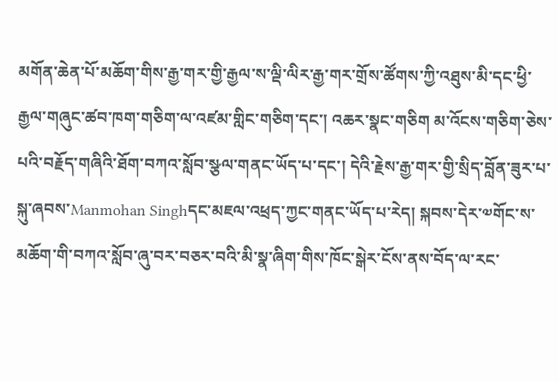མགོན་ཆེན་པོ་མཆོག་གིས་རྒྱ་གར་གྱི་རྒྱལ་ས་ལྡི་ལིར་རྒྱ་གར་གྲོས་ཚོགས་ཀྱི་འཐུས་མི་དང་ཕྱི་རྒྱལ་གཞུང་ཚབ་ཁག་གཅིག་ལ་འཛམ་གླིང་གཅིག་དང་། འཆར་སྣང་གཅིག མ་འོངས་གཅིག་ཅེས་པའི་བརྗོད་གཞིའི་ཐོག་བཀའ་སློབ་སྩལ་གནང་ཡོད་པ་དང་། དེའི་རྗེས་རྒྱ་གར་གྱི་སྲིད་བློན་ཟུར་པ་སྐུ་ཞབས་Manmohan Singhདང་མཇལ་འཕྲད་ཀྱང་གནང་ཡོད་པ་རེད། སྐབས་དེར་༧གོང་ས་མཆོག་གི་བཀའ་སློབ་ཞུ་བར་བཅར་བའི་མི་སྣ་ཞིག་གིས་ཁོང་སྒེར་ངོས་ནས་བོད་ལ་རང་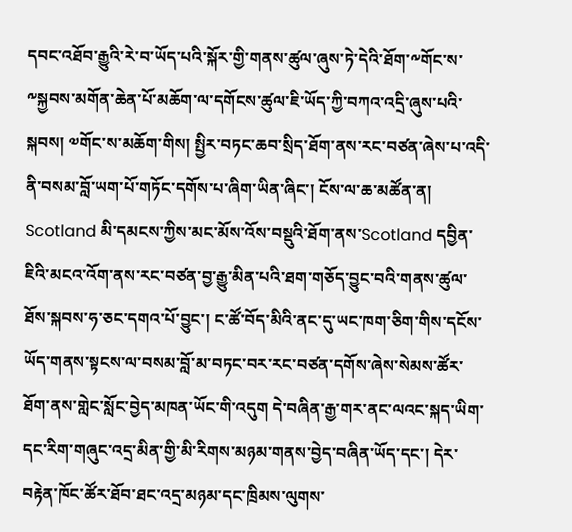དབང་འཐོབ་རྒྱུའི་རེ་བ་ཡོད་པའི་སྐོར་གྱི་གནས་ཚུལ་ཞུས་ཏེ་དེའི་ཐོག་༸གོང་ས་༸སྐྱབས་མགོན་ཆེན་པོ་མཆོག་ལ་དགོངས་ཚུལ་ཇི་ཡོད་ཀྱི་བཀའ་འདྲི་ཞུས་པའི་སྐབས། ༧གོང་ས་མཆོག་གིས། སྤྱིར་བཏང་ཆབ་སྲིད་ཐོག་ནས་རང་བཙན་ཞེས་པ་འདི་ནི་བསམ་བློ་ཡག་པོ་གཏོང་དགོས་པ་ཞིག་ཡིན་ཞིང་། ངོས་ལ་ཆ་མཚོན་ན། Scotland མི་དམངས་ཀྱིས་མང་མོས་འོས་བསྡུའི་ཐོག་ནས་Scotland དབྱིན་ཇིའི་མངའ་འོག་ནས་རང་བཙན་བྱ་རྒྱུ་མིན་པའི་ཐག་གཅོད་བྱུང་བའི་གནས་ཚུལ་ཐོས་སྐབས་ཧ་ཅང་དགའ་པོ་བྱུང་། ང་ཚོ་བོད་མིའི་ནང་དུ་ཡང་ཁག་ཅིག་གིས་དངོས་ཡོད་གནས་སྟངས་ལ་བསམ་བློ་མ་བཏང་བར་རང་བཙན་དགོས་ཞེས་སེམས་ཚོར་ཐོག་ནས་གླེང་སློང་བྱེད་མཁན་ཡོང་གི་འདུག དེ་བཞིན་རྒྱ་གར་ནང་ལའང་སྐད་ཡིག་དང་རིག་གཞུང་འདྲ་མིན་གྱི་མི་རིགས་མཉམ་གནས་བྱེད་བཞིན་ཡོད་དང་། དེར་བརྟེན་ཁོང་ཚོར་ཐོབ་ཐང་འདྲ་མཉམ་དང་ཁྲིམས་ལུགས་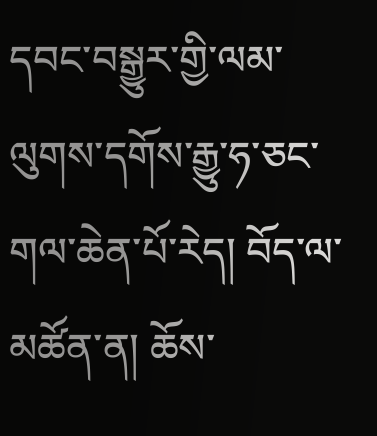དབང་བསྒྱུར་གྱི་ལམ་ལུགས་དགོས་རྒྱུ་ཧ་ཅང་གལ་ཆེན་པོ་རེད། བོད་ལ་མཚོན་ན། ཆོས་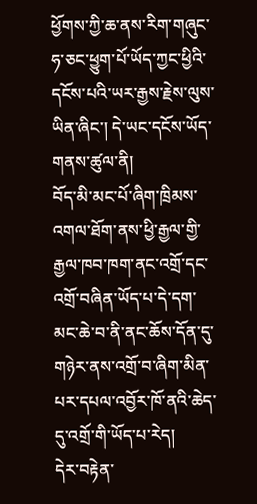ཕྱོགས་ཀྱི་ཆ་ནས་རིག་གཞུང་ཧ་ཅང་ཕྱུག་པོ་ཡོད་ཀྱང་ཕྱིའི་དངོས་པའི་ཡར་རྒྱས་རྗེས་ལུས་ཡིན་ཞིང་། དེ་ཡང་དངོས་ཡོད་གནས་ཚུལ་ནི།
བོད་མི་མང་པོ་ཞིག་ཁྲིམས་འགལ་ཐོག་ནས་ཕྱི་རྒྱལ་གྱི་རྒྱལ་ཁབ་ཁག་ནང་འགྲོ་དང་འགྲོ་བཞིན་ཡོད་པ་དེ་དག་མང་ཆེ་བ་ནི་ནང་ཆོས་དོན་དུ་གཉེར་ནས་འགྲོ་བ་ཞིག་མིན་པར་དཔལ་འབྱོར་ཁོ་ནའི་ཆེད་དུ་འགྲོ་གི་ཡོད་པ་རེད།
དེར་བརྟེན་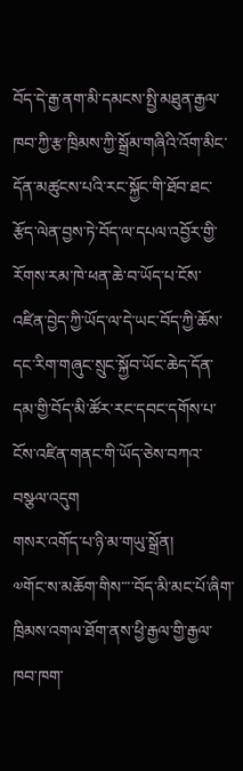བོད་དེ་རྒྱ་ནག་མི་དམངས་སྤྱི་མཐུན་རྒྱལ་ཁབ་ཀྱི་རྩ་ཁྲིམས་ཀྱི་སྒྲོམ་གཞིའི་འོག་མིང་དོན་མཚུངས་པའི་རང་སྐྱོང་གི་ཐོབ་ཐང་རྩོད་ལེན་བྱས་ཏེ་བོད་ལ་དཔལ་འབྱོར་གྱི་རོགས་རམ་ཁེ་ཕན་ཆེ་བ་ཡོད་པ་ངོས་འཛིན་བྱེད་ཀྱི་ཡོད་ལ་དེ་ཡང་བོད་ཀྱི་ཆོས་དང་རིག་གཞུང་སྲུང་སྐྱོབ་ཡོང་ཆེད་དོན་དམ་གྱི་བོད་མི་ཚོར་རང་དབང་དགོས་པ་ངོས་འཛིན་གནང་གི་ཡོད་ཅེས་བཀའ་བསྩལ་འདུག
གསར་འགོད་པ་ཉི་མ་གཡུ་སྒྲོན།
༧གོང་ས་མཆོག་གིས་་་་བོད་མི་མང་པོ་ཞིག་ཁྲིམས་འགལ་ཐོག་ནས་ཕྱི་རྒྱལ་གྱི་རྒྱལ་ཁབ་ཁག་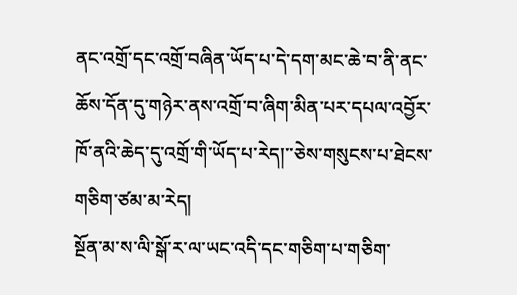ནང་འགྲོ་དང་འགྲོ་བཞིན་ཡོད་པ་དེ་དག་མང་ཆེ་བ་ནི་ནང་ཆོས་དོན་དུ་གཉེར་ནས་འགྲོ་བ་ཞིག་མིན་པར་དཔལ་འབྱོར་ཁོ་ནའི་ཆེད་དུ་འགྲོ་གི་ཡོད་པ་རེད།་་ཅེས་གསུངས་པ་ཐེངས་གཅིག་ཙམ་མ་རེད།
སྔོན་མ་ས་ལི་སྒོ་ར་ལ་ཡང་འདི་དང་གཅིག་པ་གཅིག་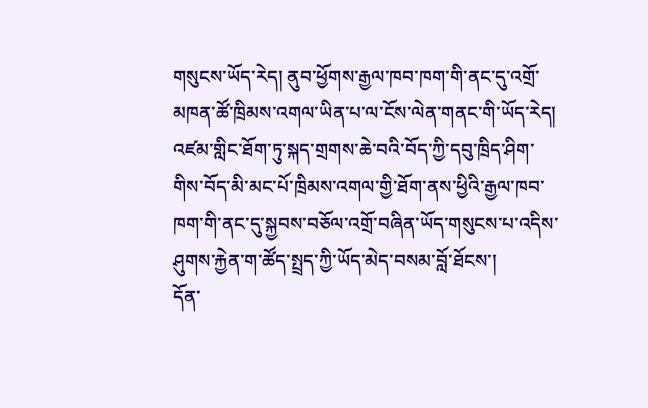གསུངས་ཡོད་རེད། ནུབ་ཕྱོགས་རྒྱལ་ཁབ་ཁག་གི་ནང་དུ་འགྲོ་མཁན་ཚོ་ཁྲིམས་འགལ་ཡིན་པ་ལ་ངོས་ལེན་གནང་གི་ཡོད་རེད། འཛམ་གླིང་ཐོག་ཏུ་སྐད་གྲགས་ཆེ་བའི་བོད་ཀྱི་དབུ་ཁྲིད་ཤིག་གིས་བོད་མི་མང་པོ་ཁྲིམས་འགལ་གྱི་ཐོག་ནས་ཕྱིའི་རྒྱལ་ཁབ་ཁག་གི་ནང་དུ་སྐྱབས་བཅོལ་འགྲོ་བཞིན་ཡོད་གསུངས་པ་འདིས་ཤུགས་རྐྱེན་ག་ཚོད་སྤྲད་ཀྱི་ཡོད་མེད་བསམ་བློ་ཐོངས་།
དོན་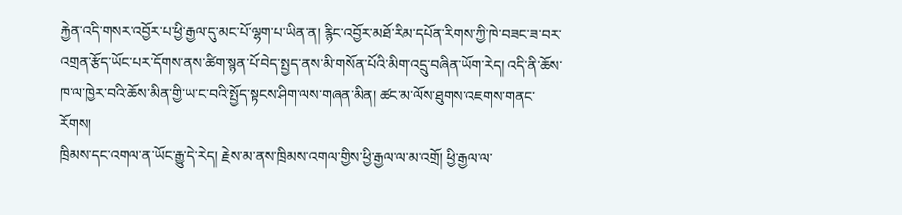རྐྱེན་འདི་གསར་འབྱོར་པ་ཕྱི་རྒྱལ་དུ་མང་པོ་ལྷག་པ་ཡིན་ན། རྙིང་འབྱོར་མཐོ་རིམ་དཔོན་རིགས་ཀྱི་ཁེ་བཟང་ཟ་བར་འགྲན་རྩོད་ཡོང་པར་དོགས་ནས་ཚིག་སྙན་པོ་བེད་སྤྱད་ནས་མི་གསོན་པོའི་མིག་འདྲུ་བཞིན་ཡོག་རེད། འདི་ནི་ཆོས་ཁ་ལ་ཁྱེར་བའི་ཆོས་མིན་གྱི་ཡ་ང་བའི་སྤྱོད་སྟངས་ཤིག་ལས་གཞན་མིན། ཚང་མ་ལོས་ཐུགས་འཇགས་གནང་རོགས།
ཁྲིམས་དང་འགལ་ན་ཡོང་རྒྱུ་དེ་རེད། རྗེས་མ་ནས་ཁྲིམས་འགལ་གྱིས་ཕྱི་རྒྱལ་ལ་མ་འགྲོ། ཕྱི་རྒྱལ་ལ་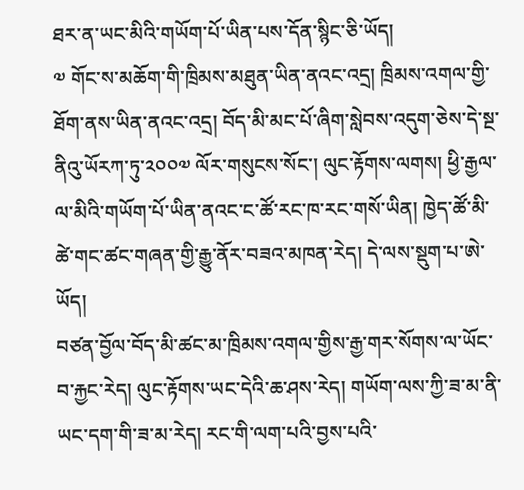ཐར་ན་ཡང་མིའི་གཡོག་པོ་ཡིན་པས་དོན་སྙིང་ཅི་ཡོད།
༧ གོང་ས་མཆོག་གི་ཁྲིམས་མཐུན་ཡིན་ནའང་འདྲ། ཁྲིམས་འགལ་གྱི་ཐོག་ནས་ཡིན་ནའང་འདྲ། བོད་མི་མང་པོ་ཞིག་སླེབས་འདུག་ཅེས་དེ་སྔ་ནིའུ་ཡོརཀ་ཏུ་༢༠༠༧ ལོར་གསུངས་སོང་། ལུང་རྟོགས་ལགས། ཕྱི་རྒྱལ་ལ་མིའི་གཡོག་པོ་ཡིན་ནའང་ང་ཚོ་རང་ཁ་རང་གསོ་ཡིན། ཁྱེད་ཚོ་མི་ཚེ་གང་ཚང་གཞན་གྱི་རྒྱུ་ནོར་བཟའ་མཁན་རེད། དེ་ལས་སྡུག་པ་ཨེ་ཡོད།
བཙན་བྱོལ་བོད་མི་ཚང་མ་ཁྲིམས་འགལ་གྱིས་རྒྱ་གར་སོགས་ལ་ཡོང་བ་རྐྱང་རེད། ལུང་རྟོགས་ཡང་དེའི་ཆ་ཤས་རེད། གཡོག་ལས་ཀྱི་ཟ་མ་ནི་ཡང་དག་གི་ཟ་མ་རེད། རང་གི་ལག་པའི་བྱས་པའི་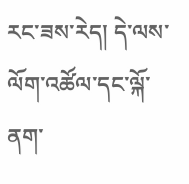རང་ཟས་རེད། དེ་ལས་ལོག་འཚོལ་དང་ལྐོ་ནག་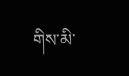གིས་མི་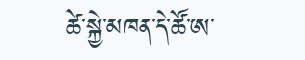ཚེ་སྐྱེ་མཁན་དེ་ཚོ་ཨ་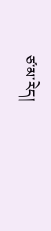ཙ་མ་རེད།